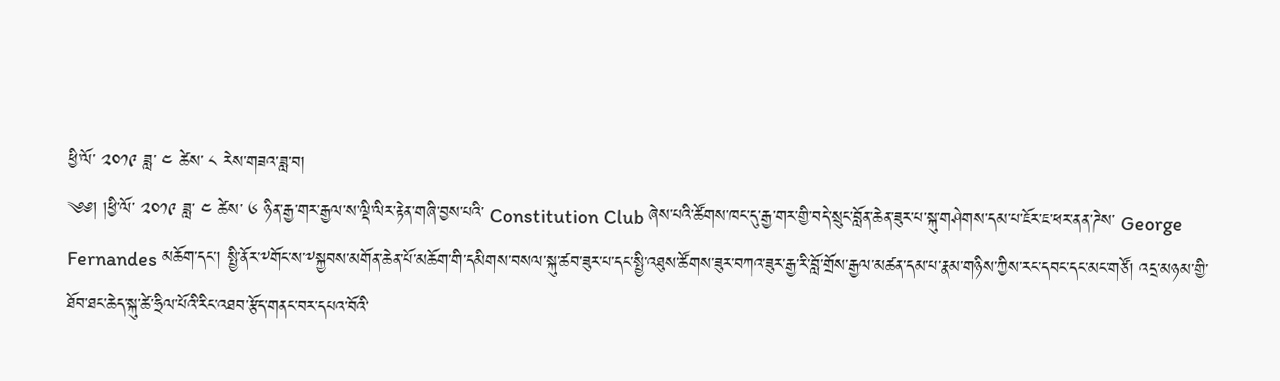ཕྱི་ལོ་ ༢༠༡༩ ཟླ་ ༤ ཚེས་ ༨ རེས་གཟའ་ཟླ་བ།
༄༅། །ཕྱི་ལོ་ ༢༠༡༩ ཟླ་ ༤ ཚེས་ ༦ ཉིན་རྒྱ་གར་རྒྱལ་ས་ལྡི་ལིར་རྟེན་གཞི་བྱས་པའི་ Constitution Club ཞེས་པའི་ཚོགས་ཁང་དུ་རྒྱ་གར་གྱི་བདེ་སྲུང་བློན་ཆེན་ཟུར་པ་སྐུ་གཤེགས་དམ་པ་ཇོར་ཇ་ཕར་ནན་ཌེས་ George Fernandes མཆོག་དང་། སྤྱི་ནོར་༸གོང་ས་༸སྐྱབས་མགོན་ཆེན་པོ་མཆོག་གི་དམིགས་བསལ་སྐུ་ཚབ་ཟུར་པ་དང་སྤྱི་འཐུས་ཚོགས་ཟུར་བཀའ་ཟུར་རྒྱ་རི་བློ་གྲོས་རྒྱལ་མཚན་དམ་པ་རྣམ་གཉིས་ཀྱིས་རང་དབང་དང་མང་གཙོ། འདྲ་མཉམ་གྱི་ཐོབ་ཐང་ཆེད་སྐུ་ཚེ་ཧྲིལ་པོའི་རིང་འཐབ་རྩོད་གནང་བར་དཔའ་བོའི་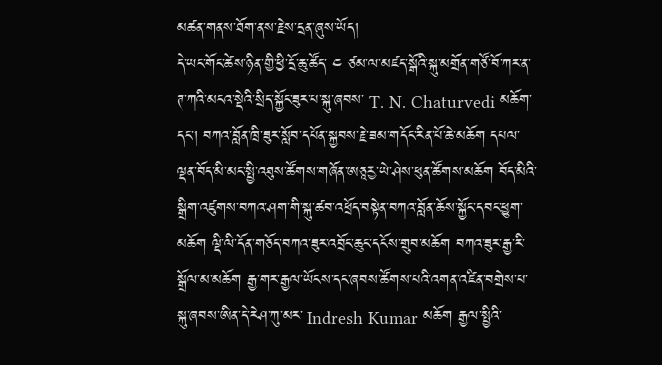མཚན་གནས་ཐོག་ནས་རྗེས་དྲན་ཞུས་ཡོད།
དེ་ཡང་གོང་ཚེས་ཉིན་གྱི་ཕྱི་དྲོ་ཆུ་ཚོད་ ༤ ཙམ་ལ་མཛད་སྒོའི་སྐུ་མགྲོན་གཙོ་བོ་ཀར་ན་ཊ་ཀའི་མངའ་སྡེའི་སྲིད་སྐྱོང་ཟུར་པ་སྐུ་ཞབས་ T. N. Chaturvedi མཆོག་དང་། བཀའ་བློན་ཁྲི་ཟུར་སློབ་དཔོན་སྐྱབས་རྗེ་ཟམ་གདོང་རིན་པོ་ཆེ་མཆོག དཔལ་ལྡན་བོད་མི་མང་སྤྱི་འཐུས་ཚོགས་གཞོན་ཨཅཱརྱ་ཡེ་ཤེས་ཕུན་ཚོགས་མཆོག བོད་མིའི་སྒྲིག་འཛུགས་བཀའ་ཤག་གི་སྐུ་ཚབ་འཕྲོད་བསྟེན་བཀའ་བློན་ཆོས་སྐྱོང་དབང་ཕྱུག་མཆོག ལྡི་ལི་དོན་གཅོད་བཀའ་ཟུར་འབྲོང་ཆུང་དངོས་གྲུབ་མཆོག བཀའ་ཟུར་རྒྱ་རི་སྒྲོལ་མ་མཆོག རྒྱ་གར་རྒྱལ་ཡོངས་དང་ཞབས་ཚོགས་པའི་འགན་འཛིན་བགྲེས་པ་སྐུ་ཞབས་ཨིན་དེ་རེཤ་ཀུ་མར་ Indresh Kumar མཆོག རྒྱལ་སྤྱིའི་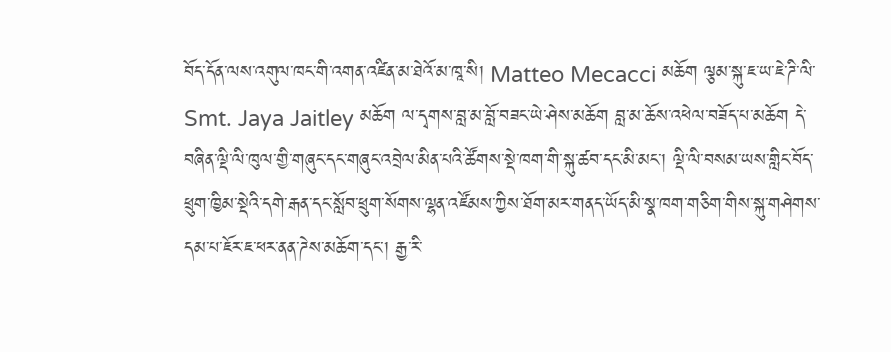བོད་དོན་ལས་འགུལ་ཁང་གི་འགན་འཛིན་མ་ཐེའོ་མ་ཁཱ་སི། Matteo Mecacci མཆོག ལྕམ་སྐུ་ཇ་ཡ་ཇེ་ཌི་ལི་ Smt. Jaya Jaitley མཆོག ལ་དྭགས་བླ་མ་བློ་བཟང་ཡེ་ཤེས་མཆོག བླ་མ་ཆོས་འཕེལ་བཟོད་པ་མཆོག དེ་བཞིན་ལྡི་ལི་ཁུལ་གྱི་གཞུང་དང་གཞུང་འབྲེལ་མིན་པའི་ཚོགས་སྡེ་ཁག་གི་སྐུ་ཚབ་དང་མི་མང་། ལྡི་ལི་བསམ་ཡས་གླིང་བོད་ཕྲུག་ཁྱིམ་སྡེའི་དགེ་རྒན་དང་སློབ་ཕྲུག་སོགས་ལྷན་འཛོམས་ཀྱིས་ཐོག་མར་གནད་ཡོད་མི་སྣ་ཁག་གཅིག་གིས་སྐུ་གཤེགས་དམ་པ་ཇོར་ཇ་ཕར་ནན་ཌེས་མཆོག་དང་། རྒྱ་རི་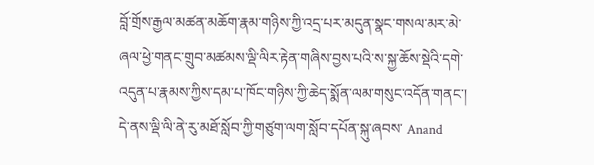བློ་གྲོས་རྒྱལ་མཚན་མཆོག་རྣམ་གཉིས་ཀྱི་འདྲ་པར་མདུན་སྣང་གསལ་མར་མེ་ཞལ་ཕྱེ་གནང་གྲུབ་མཚམས་ལྡི་ལིར་རྟེན་གཞིས་བྱས་པའི་ས་སྐྱ་ཆོས་སྡེའི་དགེ་འདུན་པ་རྣམས་ཀྱིས་དམ་པ་ཁོང་གཉིས་ཀྱི་ཆེད་སྨོན་ལམ་གསུང་འདོན་གནང་།
དེ་ནས་ལྡི་ལི་ནེ་རུ་མཐོ་སློབ་ཀྱི་གཙུག་ལག་སློབ་དཔོན་སྐུ་ཞབས་ Anand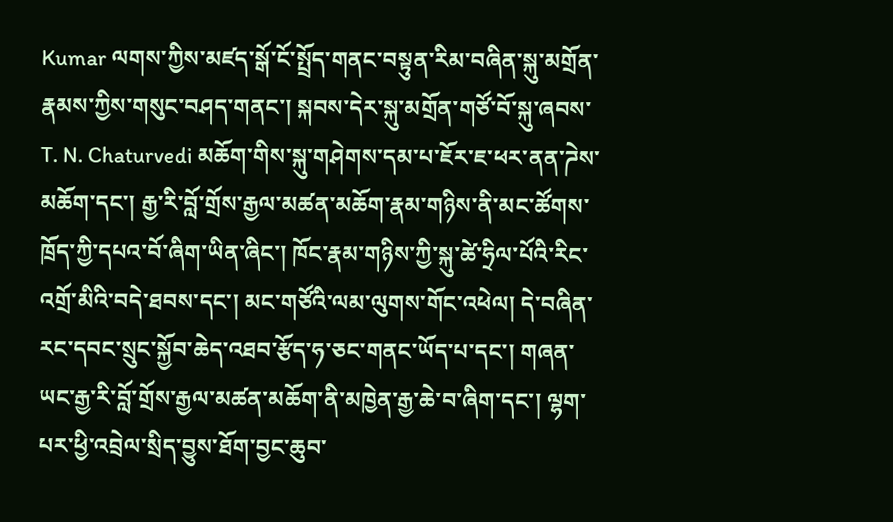Kumar ལགས་ཀྱིས་མཛད་སྒོ་ངོ་སྤྲོད་གནང་བསྟུན་རིམ་བཞིན་སྐུ་མགྲོན་རྣམས་ཀྱིས་གསུང་བཤད་གནང་། སྐབས་དེར་སྐུ་མགྲོན་གཙོ་བོ་སྐུ་ཞབས་ T. N. Chaturvedi མཆོག་གིས་སྐུ་གཤེགས་དམ་པ་ཇོར་ཇ་ཕར་ནན་ཌེས་མཆོག་དང་། རྒྱ་རི་བློ་གྲོས་རྒྱལ་མཚན་མཆོག་རྣམ་གཉིས་ནི་མང་ཚོགས་ཁྲོད་ཀྱི་དཔའ་བོ་ཞིག་ཡིན་ཞིང་། ཁོང་རྣམ་གཉིས་ཀྱི་སྐུ་ཚེ་ཧྲིལ་པོའི་རིང་འགྲོ་མིའི་བདེ་ཐབས་དང་། མང་གཙོའི་ལམ་ལུགས་གོང་འཕེལ། དེ་བཞིན་རང་དབང་སྲུང་སྐྱོབ་ཆེད་འཐབ་རྩོད་ཧ་ཅང་གནང་ཡོད་པ་དང་། གཞན་ཡང་རྒྱ་རི་བློ་གྲོས་རྒྱལ་མཚན་མཆོག་ནི་མཁྱེན་རྒྱ་ཆེ་བ་ཞིག་དང་། ལྷག་པར་ཕྱི་འབྲེལ་སྲིད་བྱུས་ཐོག་བྱང་ཆུབ་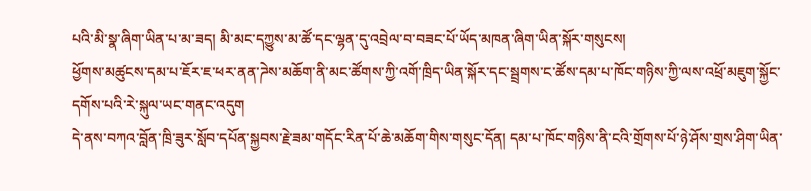པའི་མི་སྣ་ཞིག་ཡིན་པ་མ་ཟད། མི་མང་དཀྱུས་མ་ཚོ་དང་ལྷན་དུ་འབྲེལ་བ་བཟང་པོ་ཡོད་མཁན་ཞིག་ཡིན་སྐོར་གསུངས།
ཕྱོགས་མཚུངས་དམ་པ་ཇོར་ཇ་ཕར་ནན་ཌེས་མཆོག་ནི་མང་ཚོགས་ཀྱི་འགོ་ཁྲིད་ཡིན་སྐོར་དང་སྦྲགས་ང་ཚོས་དམ་པ་ཁོང་གཉིས་ཀྱི་ལས་འཕྲོ་མཇུག་སྐྱོང་དགོས་པའི་རེ་སྐུལ་ཡང་གནང་འདུག
དེ་ནས་བཀའ་བློན་ཁྲི་ཟུར་སློབ་དཔོན་སྐྱབས་རྗེ་ཟམ་གདོང་རིན་པོ་ཆེ་མཆོག་གིས་གསུང་དོན། དམ་པ་ཁོང་གཉིས་ནི་ངའི་གྲོགས་པོ་ཉེ་ཤོས་གྲས་ཤིག་ཡིན་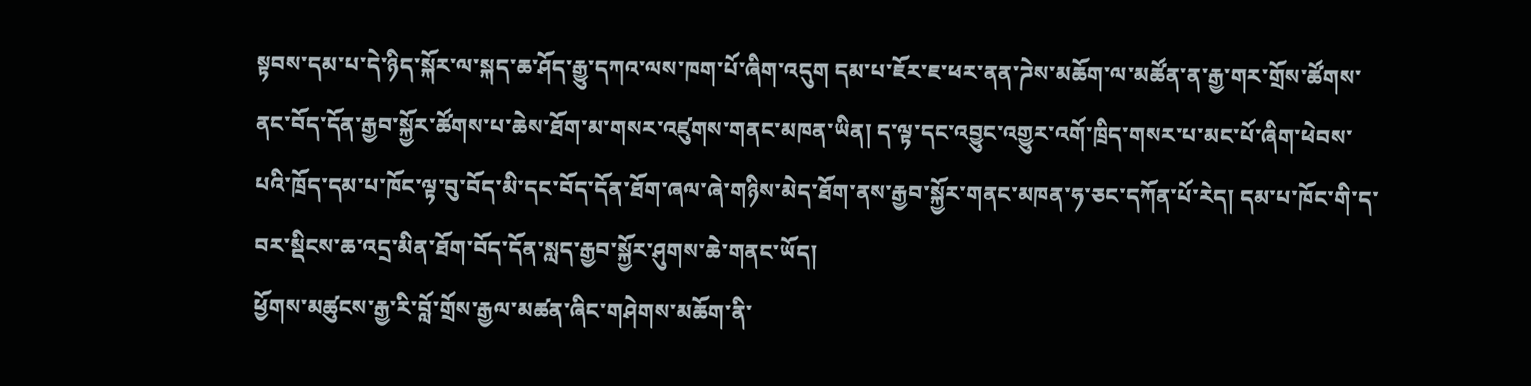སྟབས་དམ་པ་དེ་ཉིད་སྐོར་ལ་སྐད་ཆ་ཤོད་རྒྱུ་དཀའ་ལས་ཁག་པོ་ཞིག་འདུག དམ་པ་ཇོར་ཇ་ཕར་ནན་ཌེས་མཆོག་ལ་མཚོན་ན་རྒྱ་གར་གྲོས་ཚོགས་ནང་བོད་དོན་རྒྱབ་སྐྱོར་ཚོགས་པ་ཆེས་ཐོག་མ་གསར་འཛུགས་གནང་མཁན་ཡིན། ད་ལྟ་དང་འབྱུང་འགྱུར་འགོ་ཁྲིད་གསར་པ་མང་པོ་ཞིག་ཕེབས་པའི་ཁྲོད་དམ་པ་ཁོང་ལྟ་བུ་བོད་མི་དང་བོད་དོན་ཐོག་ཞལ་ཞེ་གཉིས་མེད་ཐོག་ནས་རྒྱབ་སྐྱོར་གནང་མཁན་ཧ་ཅང་དཀོན་པོ་རེད། དམ་པ་ཁོང་གི་ད་བར་སྡིངས་ཆ་འདྲ་མིན་ཐོག་བོད་དོན་སླད་རྒྱབ་སྐྱོར་ཤུགས་ཆེ་གནང་ཡོད།
ཕྱོགས་མཚུངས་རྒྱ་རི་བློ་གྲོས་རྒྱལ་མཚན་ཞིང་གཤེགས་མཆོག་ནི་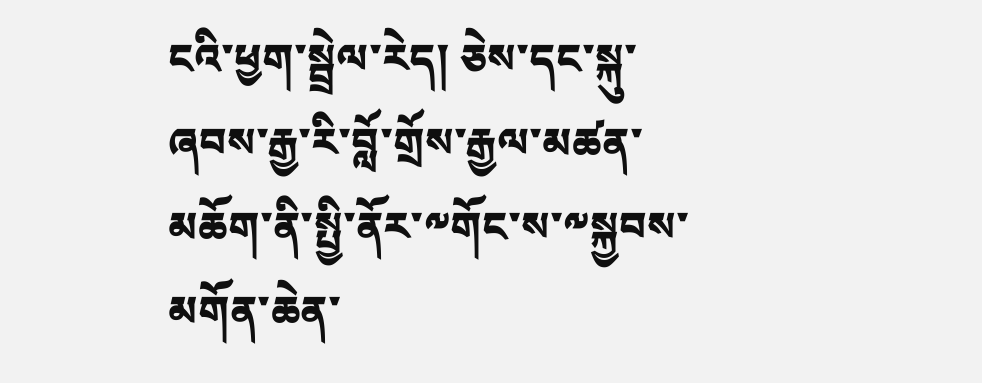ངའི་ཕྱག་སྦྲེལ་རེད། ཅེས་དང་སྐུ་ཞབས་རྒྱ་རི་བློ་གྲོས་རྒྱལ་མཚན་མཆོག་ནི་སྤྱི་ནོར་༸གོང་ས་༸སྐྱབས་མགོན་ཆེན་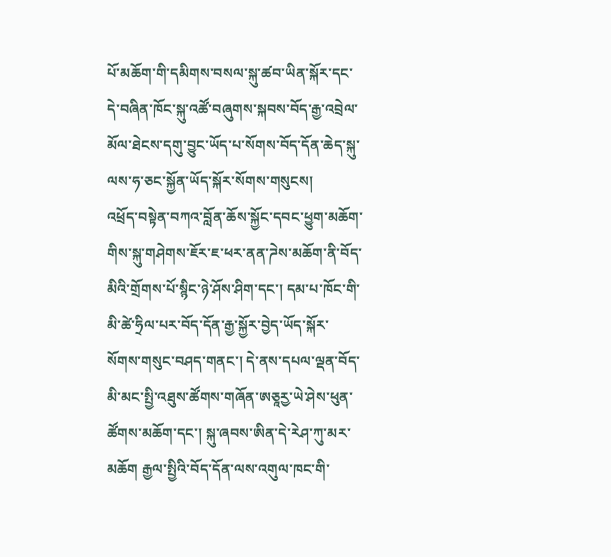པོ་མཆོག་གི་དམིགས་བསལ་སྐུ་ཚབ་ཡིན་སྐོར་དང་དེ་བཞིན་ཁོང་སྐུ་འཚོ་བཞུགས་སྐབས་བོད་རྒྱ་འབྲེལ་མོལ་ཐེངས་དགུ་བྱུང་ཡོད་པ་སོགས་བོད་དོན་ཆེད་སྐུ་ལས་ཧ་ཅང་སྐྱོན་ཡོད་སྐོར་སོགས་གསུངས།
འཕྲོད་བསྟེན་བཀའ་བློན་ཆོས་སྐྱོང་དབང་ཕྱུག་མཆོག་གིས་སྐུ་གཤེགས་ཇོར་ཇ་ཕར་ནན་ཌེས་མཆོག་ནི་བོད་མིའི་གྲོགས་པོ་སྙིང་ཉེ་ཤོས་ཤིག་དང་། དམ་པ་ཁོང་གི་མི་ཚེ་ཧྲིལ་པར་བོད་དོན་རྒྱ་སྐྱོར་བྱེད་ཡོད་སྐོར་སོགས་གསུང་བཤད་གནང་། དེ་ནས་དཔལ་ལྡན་བོད་མི་མང་སྤྱི་འཐུས་ཚོགས་གཞོན་ཨཅཱརྱ་ཡེ་ཤེས་ཕུན་ཚོགས་མཆོག་དང་། སྐུ་ཞབས་ཨིན་དེ་རེཤ་ཀུ་མར་མཆོག རྒྱལ་སྤྱིའི་བོད་དོན་ལས་འགུལ་ཁང་གི་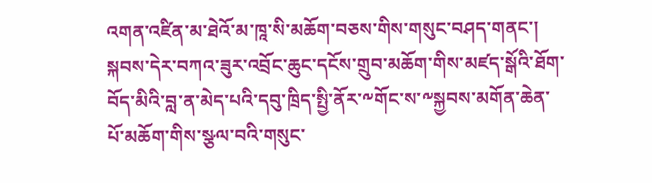འགན་འཛིན་མ་ཐེའོ་མ་ཁཱ་སི་མཆོག་བཅས་གིས་གསུང་བཤད་གནང་།
སྐབས་དེར་བཀའ་ཟུར་འབྲོང་ཆུང་དངོས་གྲུབ་མཆོག་གིས་མཛད་སྒོའི་ཐོག་བོད་མིའི་བླ་ན་མེད་པའི་དབུ་ཁྲིད་སྤྱི་ནོར་༸གོང་ས་༸སྐྱབས་མགོན་ཆེན་པོ་མཆོག་གིས་སྩལ་བའི་གསུང་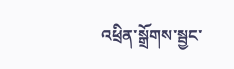འཕྲིན་སྒྲོགས་སྦྱང་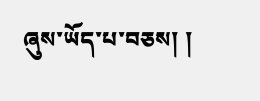ཞུས་ཡོད་པ་བཅས། །